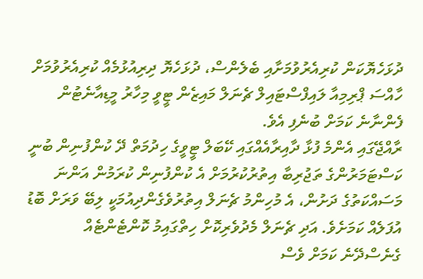ދުޅަހެޔޮކަން ކުރިއެރުވުމަށާއި ބެލެންސް، ދުޅަހެޔޮ ދިރިއުޅުމެއް ކުރިއެރުވުމަށް ހާއްސަ ޕްރިމިއާ ލައިފްސްޓައިލް ޗެނަލް މައިޒެން ޓީވީ މިހާރު މީޑިއާނެޓުން ފެންނާނެ ކަމަށް ބުނެފި އެވެ.
ރާއްޖޭގައި އެންމެ ފުޅާ ދާއިރާއެއްގައި ކޭބަލް ޓީވީގެ ހިދުމަތް ދޭ ކުންފުނިން ބުނީ ކަސްޓަމަރުންގެ ތަޖުރިބާ އިތުރުކުރުމަށް އެ ކުންފުނިން ކުރަމުން އަންނަ މަސައްކަތުގެ ދަށުން، އެ މުހިންމު ޗެނަލް އިތުރުވެގެންދިއުމަކީ ލިބޭ ވަރަށް ބޮޑު އުފަލެއް ކަމަށެވެ. އަދި ޗެނަލް މެދުވެރިކޮށް ހިތްގައިމު ކޮންޓެންޓެއް ގެނެސްދޭނެ ކަމަށް ވެސް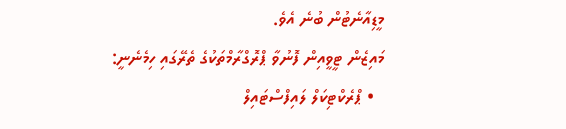މީޑިއާނެޓުން ބުނެ އެވެ.
މައިޒެން ޓީވީއިން ފޮނުވާ ޕްރޮގްރާމްތަކުގެ ތެރޭގައި ހިމެނެނީ:
  • ޕްރެކްޓިކަލް ލައިފްސްޓައިލް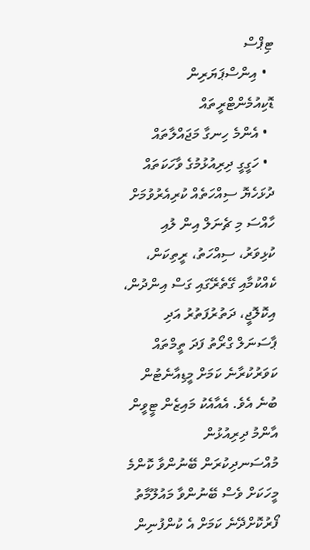ޓިޕްސް
  • އިންސްޕަޔަރިން ޑޮކިއުމެންޓްރީތައް
  • އެންމެ ހިނގާ މަޖައްލާތައް
  • ހަގީގީ ދިރިއުޅުމުގެ ވާހަކަތައް
ދުޅަހެޔޮ ސިއްހަތެއް ކުރިއެރުވުމަށް ހާއްސަ މި ޗެނަލް އިން ލުއި ކުޅިވަރު، ސިއްހަތު، ރީތިކަން، ކެއްކުމާއި ގޭތެރޭގައި ގަސް އިންދުން، އިކޮލޮޖީ، ދަތުރުފަތުރު އަދި ޕާސަނަލް ގްރޯތު ފަދަ ތީމްތައް ކަވަރުކުރާނެ ކަމަށް މީޑިއާނެޓުން ބުނެ އެވެ. އެއާއެކު މައިޒެން ޓީވީން އާންމު ދިރިއުޅުން މުއްސަނދިކުރަން ބޭނުންވާ ކޮންމެ މީހަކަށް ވެސް ބޭނުންވާ މައުލޫމާތު ފޯރުކޮށްދޭނެ ކަމަށް އެ ކުންފުނިން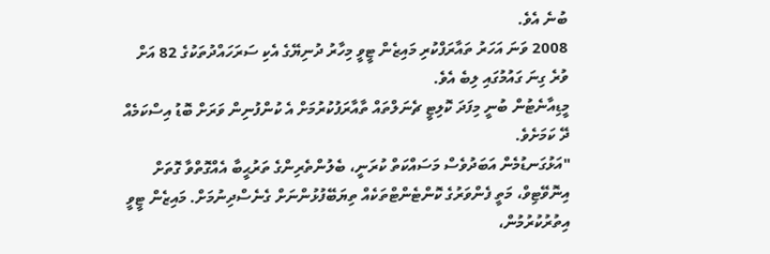ބުނެ އެވެ.
2008 ވަނަ އަހަރު ތައާރަފްކުރި މައިޒެން ޓީވީ މިހާރު ދުނިޔޭގެ އެކި ސަރަހައްދުތަކުގެ 82 އަށް ވުރެ ގިނަ ގައުމުގައި ލިބެ އެވެ.
މީޑިއާނެޓުން ބުނީ މިފަދަ ކޮލިޓީ ޗެނަލްތައް ތާއާރަފުކުރުމަށް އެ ކުންފުނިން ވަރަށް ބޮޑު އިސްކަމެއް ދޭ ކަމަށެވެ.
"އަޅުގަނޑުމެން އަބަދުވެސް މަސައްކަތް ކުރަނީ، ބެލުންތެރިންގެ ތަރުޙީބާ އެއްގޮތްވާ ގޮތަށް އިނޮވޭޓިވް، މަތީ ފެންވަރުގެ ކޮންޓެންޓްތަކެއް ތިޔަބޭފުޅުންނަށް ގެނެސްދިނުމަށް. މައިޒެން ޓީވީ އިތުރުކުރުމުން،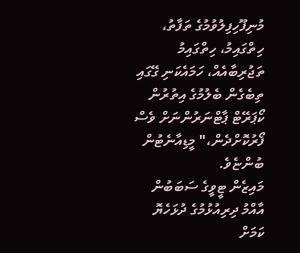މުނިފޫހިފިލުވުމުގެ ތަފާތު، ހިތްގައިމު، ހިތްގައިމު ތަޖުރިބާއެއް، ހަމައެކަނި ގޭގައި ތިބެގެން ބެލުމުގެ އިތުރުން ކޯޕަރޭޓް ޕާޓްނަރުންނަށް ވެސް ފޯރުކޮށްދެން،" މީޑިއާނެޓުން ބުންޏެވެ.
މައިޒެން ޓީވީގެ ސަބަބުން އާއްމު ދިރިއުޅުމުގެ ދުޅަހެޔޮ ކަމަށް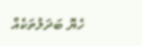ހެޔޮ ބަދަލުތަކެއް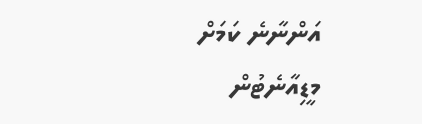އަންނާނެ ކަމަށް މީޑިއާނެޓުން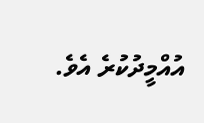އުއްމީދުކުރެ އެވެ.